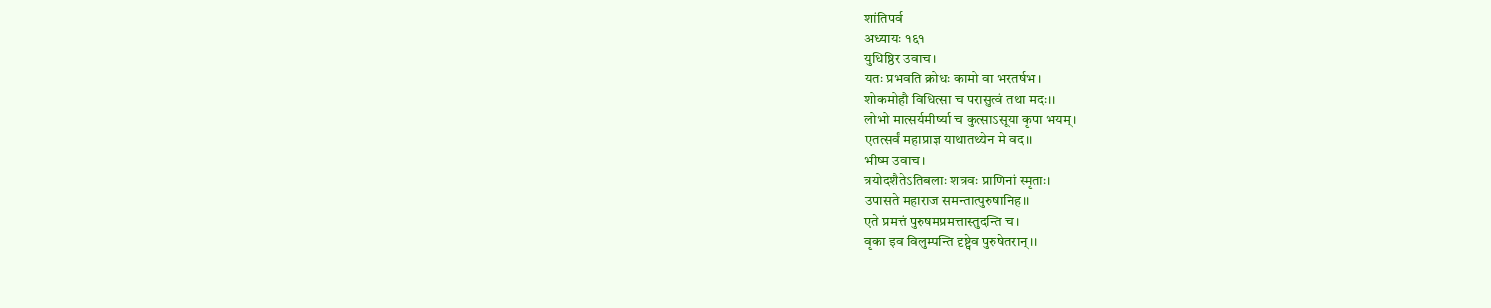शांतिपर्व
अध्यायः १६१
युधिष्ठिर उवाच।
यतः प्रभवति क्रोधः कामो वा भरतर्षभ।
शोकमोहौ विधित्सा च परासुत्वं तथा मदः।।
लोभो मात्सर्यमीर्ष्या च कुत्साऽसूया कृपा भयम्।
एतत्सर्वं महाप्राज्ञ याथातथ्येन मे वद।।
भीष्म उवाच।
त्रयोदशैतेऽतिबलाः शत्रवः प्राणिनां स्मृताः।
उपासते महाराज समन्तात्पुरुषानिह।।
एते प्रमत्तं पुरुषमप्रमत्तास्तुदन्ति च।
वृका इव विलुम्पन्ति दृष्ट्वेव पुरुषेतरान्।।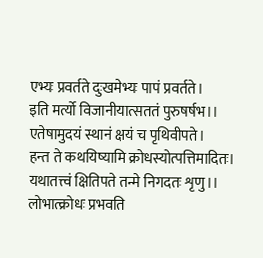एभ्यः प्रवर्तते दुःखमेभ्यः पापं प्रवर्तते।
इति मर्त्यो विजानीयात्सततं पुरुषर्षभ।।
एतेषामुदयं स्थानं क्षयं च पृथिवीपते।
हन्त ते कथयिष्यामि क्रोधस्योत्पत्तिमादितः।
यथातत्त्वं क्षितिपते तन्मे निगदतः शृणु।।
लोभात्क्रोधः प्रभवति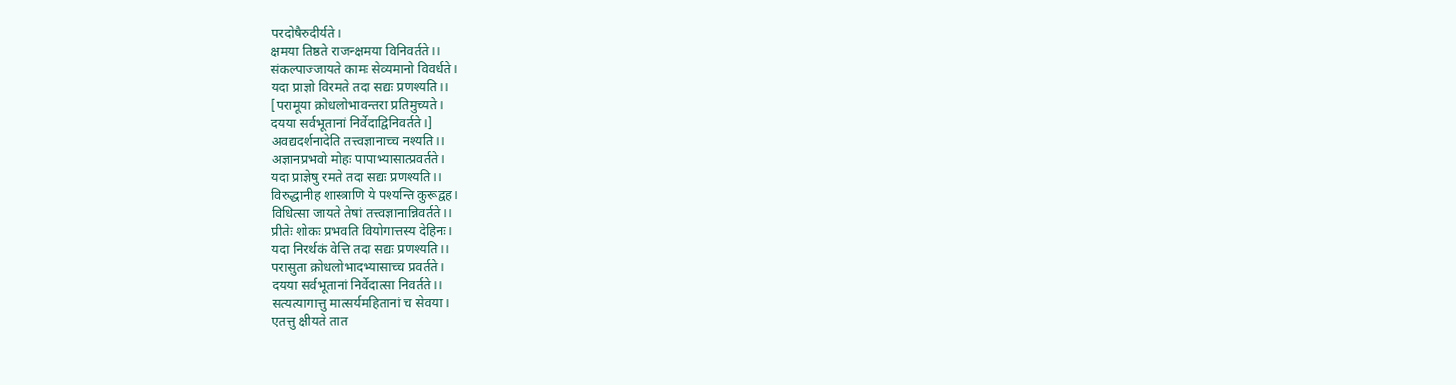परदोषैरुदीर्यते।
क्षमया तिष्ठते राजन्क्षमया विनिवर्तते।।
संकल्पाज्जायते कामः सेव्यमानो विवर्धते।
यदा प्राज्ञो विरमते तदा सद्यः प्रणश्यति।।
[परामूया क्रोधलोभावन्तरा प्रतिमुच्यते।
दयया सर्वभूतानां निर्वेदाद्विनिवर्तते।]
अवद्यदर्शनादेति तत्त्वज्ञानाच्च नश्यति।।
अज्ञानप्रभवो मोहः पापाभ्यासात्प्रवर्तते।
यदा प्राज्ञेषु रमते तदा सद्यः प्रणश्यति।।
विरुद्धानीह शास्त्राणि ये पश्यन्ति कुरूद्वह।
विधित्सा जायते तेषां तत्त्वज्ञानान्निवर्तते।।
प्रीतेः शोकः प्रभवति वियोगात्तस्य देहिनः।
यदा निरर्थकं वेत्ति तदा सद्यः प्रणश्यति।।
परासुता क्रोधलोभादभ्यासाच्च प्रवर्तते।
दयया सर्वभूतानां निर्वेदात्सा निवर्तते।।
सत्यत्यागात्तु मात्सर्यमहितानां च सेवया।
एतत्तु क्षीयते तात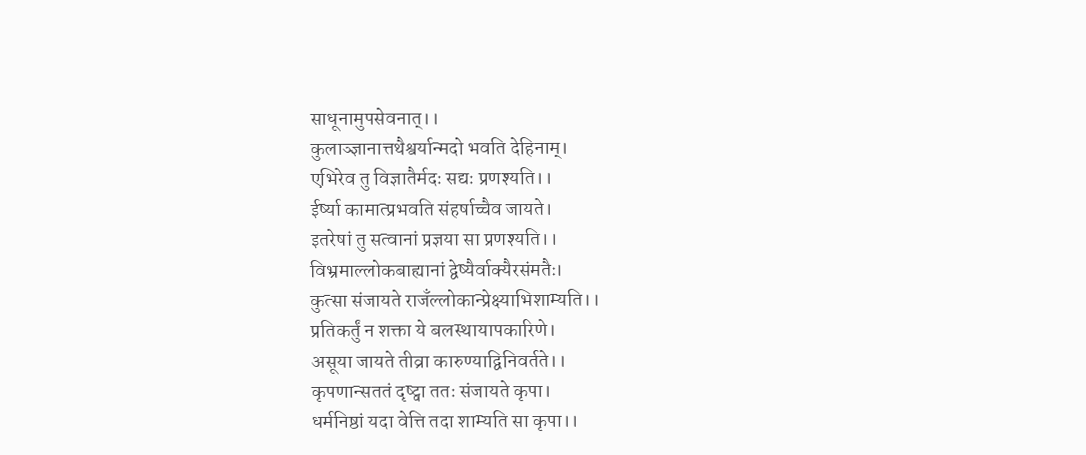साधूनामुपसेवनात्।।
कुलाञ्ज्ञानात्तथैश्वर्यान्मदो भवति देहिनाम्।
एभिरेव तु विज्ञातैर्मदः सद्यः प्रणश्यति।।
ईर्ष्या कामात्प्रभवति संहर्षाच्चैव जायते।
इतरेषां तु सत्वानां प्रज्ञया सा प्रणश्यति।।
विभ्रमाल्लोकबाह्यानां द्वेष्यैर्वाक्यैरसंमतैः।
कुत्सा संजायते राजँल्लोकान्प्रेक्ष्याभिशाम्यति।।
प्रतिकर्तुं न शक्ता ये बलस्थायापकारिणे।
असूया जायते तीव्रा कारुण्याद्विनिवर्तते।।
कृपणान्सततं दृष्ट्वा ततः संजायते कृपा।
धर्मनिष्ठां यदा वेत्ति तदा शाम्यति सा कृपा।।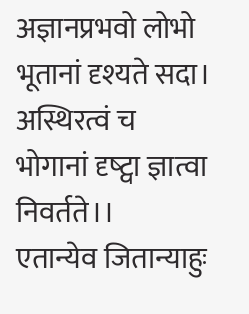अज्ञानप्रभवो लोभो भूतानां दृश्यते सदा।
अस्थिरत्वं च भोगानां दृष्ट्वा ज्ञात्वा निवर्तते।।
एतान्येव जितान्याहुः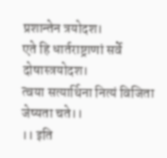प्रशान्तेन त्रयोदश।
एते हि धार्तराष्ट्राणां सर्वे दोषास्त्रयोदश।
त्वया सत्यार्थिना नित्यं विजिता जेष्यता चते।।
।। इति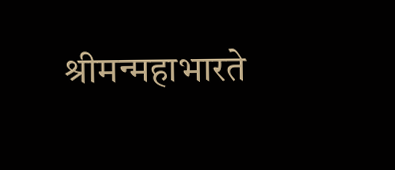श्रीमन्महाभारते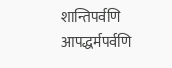शान्तिपर्वणि
आपद्धर्मपर्वणि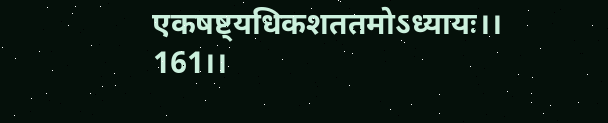एकषष्ट्यधिकशततमोऽध्यायः।। 161।।